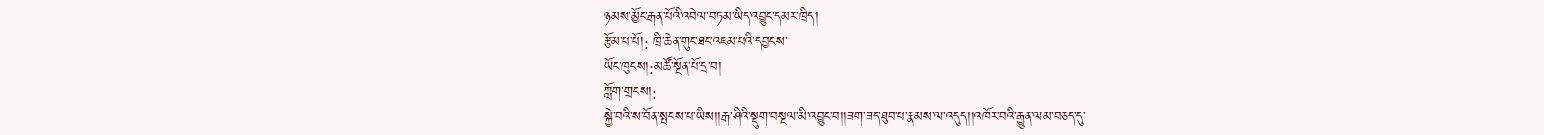ཉམས་མྱོང་རྒན་པོའི་འབེལ་བཏམ་ཡིད་འབྱུང་དམར་ཁྲིད།
རྩོམ་པ་པོ།: ཁྲི་ཆེན་གུང་ཐང་འཇམ་པའི་དབྱངས་
ཡོང་ཁུངས།:མཚོ་སྔོན་པོ་དྲ་བ།
ཀློག་གྲངས།:
སྐྱེ་བའི་ས་བོན་སྤངས་པ་ཡིས།།རྒ་ཤིའི་སྡུག་བསྔལ་མི་འབྱུང་བ།།ཟག་ཟད་ཐུབ་པ་རྣམས་ལ་འདུད།།འཁོར་བའི་རྒྱུན་ལམ་བཅད་དུ་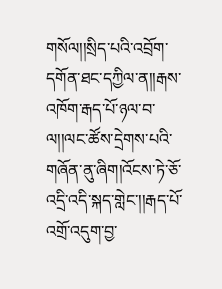གསོལ།།སྲིད་པའི་འབྲོག་དགོན་ཐང་དཀྱིལ་ན།།རྒས་འཁོག་རྒད་པོ་ཉལ་བ་ལ།།ལང་ཚོས་དྲེགས་པའི་གཞོན་ནུ་ཞིག།འོངས་ཏེ་ཅོ་འདྲི་འདི་སྐད་གླེང་།།རྒད་པོ་འགྲོ་འདུག་བྱ་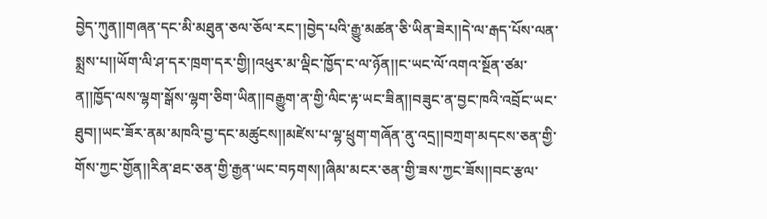བྱེད་ཀུན།།གཞན་དང་མི་མཐུན་ཅལ་ཅོལ་རང་།།བྱེད་པའི་རྒྱུ་མཚན་ཅི་ཡིན་ཟེར།།དེ་ལ་རྒད་པོས་ལན་སྨྲས་པ།།ཡོག་ལི་ཤ་དར་ཁྲག་དར་གྱི།།འཕུར་མ་ལྡིང་ཁྱོད་ང་ལ་ཉོན།།ང་ཡང་ལོ་འགའ་སྔོན་ཙམ་ན།།ཁྱོད་ལས་ལྷག་སྒོས་ལྷག་ཅིག་ཡིན།།བརྒྱུག་ན་གྱི་ལིང་རྟ་ཡང་ཟིན།།བཟུང་ན་བྱང་ཁའི་འབྲོང་ཡང་ཐུབ།།ཡང་ཟོར་ནམ་མཁའི་བྱ་དང་མཚུངས།།མཛེས་པ་ལྷ་ཕྲུག་གཞོན་ནུ་འདྲ།།བཀྲག་མདངས་ཅན་གྱི་གོས་ཀྱང་གྱོན།།རིན་ཐང་ཅན་གྱི་རྒྱན་ཡང་བཏགས།།ཞིམ་མངར་ཅན་གྱི་ཟས་ཀྱང་ཟོས།།བང་རྩལ་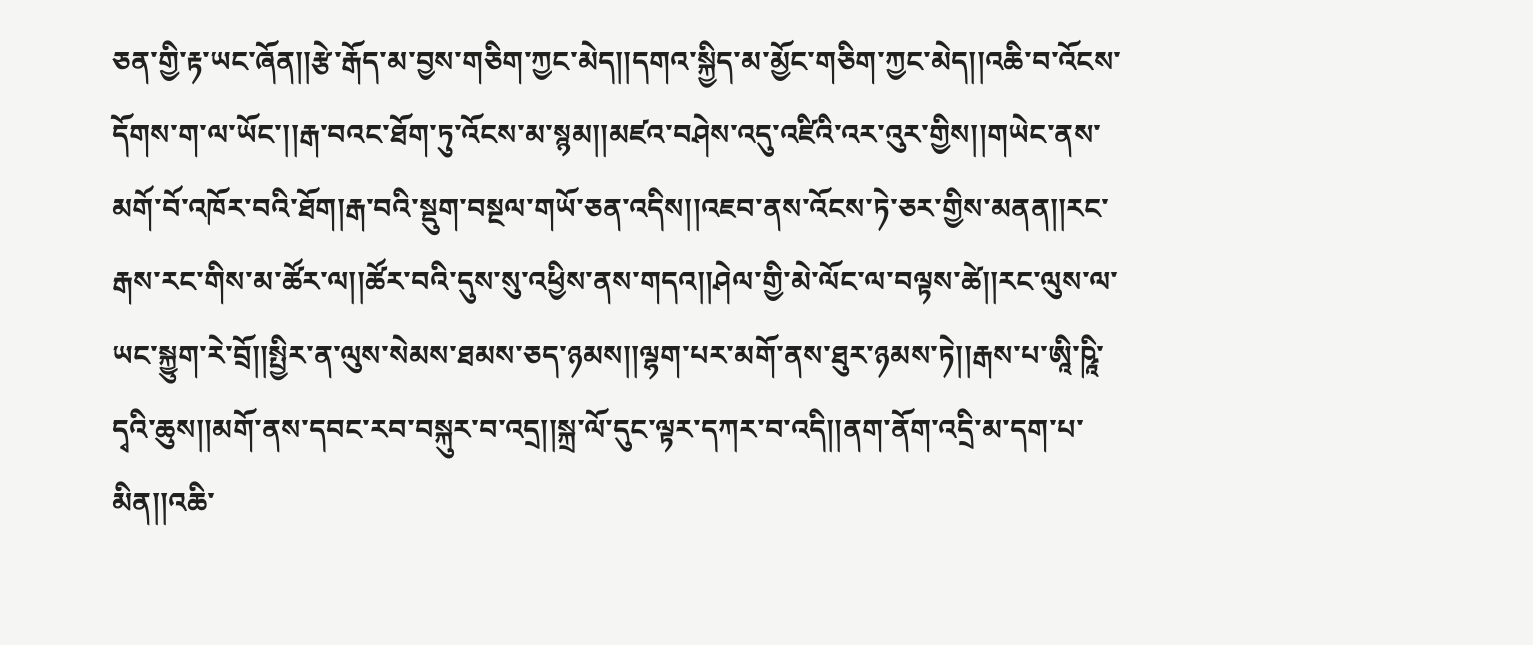ཅན་གྱི་རྟ་ཡང་ཞོན།།རྩེ་རྒོད་མ་བྱས་གཅིག་ཀྱང་མེད།།དགའ་སྐྱིད་མ་མྱོང་གཅིག་ཀྱང་མེད།།འཆི་བ་འོངས་དོགས་ག་ལ་ཡོང་།།རྒ་བའང་ཐོག་ཏུ་འོངས་མ་སྙམ།།མཛའ་བཤེས་འདུ་འཛིའི་འར་འུར་གྱིས།།གཡེང་ནས་མགོ་བོ་འཁོར་བའི་ཐོག།རྒ་བའི་སྡུག་བསྔལ་གཡོ་ཅན་འདིས།།འཇབ་ནས་འོངས་ཏེ་ཅར་གྱིས་མནན།།རང་རྒས་རང་གིས་མ་ཚོར་ལ།།ཚོར་བའི་དུས་སུ་འཕྱིས་ནས་གདའ།།ཤེལ་གྱི་མེ་ལོང་ལ་བལྟས་ཚེ།།རང་ལུས་ལ་ཡང་སྐྱུག་རེ་བྲོ།།སྤྱིར་ན་ལུས་སེམས་ཐམས་ཅད་ཉམས།།ལྷག་པར་མགོ་ནས་ཐུར་ཉམས་ཏེ།།རྒས་པ་ཨཱི་ཥཱི་དྭའི་ཆུས།།མགོ་ནས་དབང་རབ་བསྐུར་བ་འདྲ།།སྐྲ་ལོ་དུང་ལྟར་དཀར་བ་འདི།།ནག་ནོག་འདྲི་མ་དག་པ་མིན།།འཆི་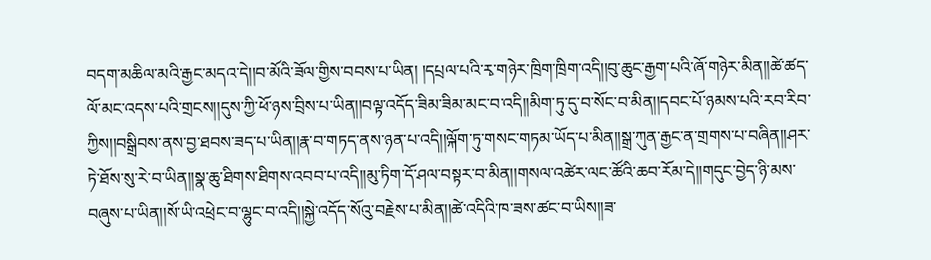བདག་མཆིལ་མའི་རྒྱང་མདའ་དེ།།བ་མོའི་ཟོལ་གྱིས་བབས་པ་ཡིན། །དཔྲལ་པའི་རྭ་གཉེར་ཁྲིག་ཁྲིག་འདི།།བུ་ཆུང་རྒྱག་པའི་ཞོ་གཉེར་མིན།།ཚེ་ཚད་ལོ་མང་འདས་པའི་གྲངས།།དུས་ཀྱི་ཕོ་ཉས་བྲིས་པ་ཡིན།།བལྟ་འདོད་ཟིམ་ཟིམ་མང་བ་འདི།།མིག་ཏུ་དུ་བ་སོང་བ་མིན།།དབང་པོ་ཉམས་པའི་རབ་རིབ་ཀྱིས།།བསྒྲིབས་ནས་བྱ་ཐབས་ཟད་པ་ཡིན།།རྣ་བ་གཏད་ནས་ཉན་པ་འདི།།ལྐོག་ཏུ་གསང་གཏམ་ཡོད་པ་མིན།།སྒྲ་ཀུན་རྒྱང་ན་གྲགས་པ་བཞིན།།ཤར་ཏེ་ཐོས་སུ་རེ་བ་ཡིན།།སྣ་ཆུ་ཐིགས་ཐིགས་འབབ་པ་འདི།།མུ་ཏིག་དོ་ཤལ་བསྟར་བ་མིན།།གསལ་འཚེར་ལང་ཚོའི་ཆབ་རོམ་དེ།།གདུང་བྱེད་ཉི་མས་བཞུས་པ་ཡིན།།སོ་ཡི་འཕྲེང་བ་ལྷུང་བ་འདི།།སྐྱེ་འདོད་སོའུ་བརྗེས་པ་མིན།།ཚེ་འདིའི་ཁ་ཟས་ཚང་བ་ཡིས།།ཟ་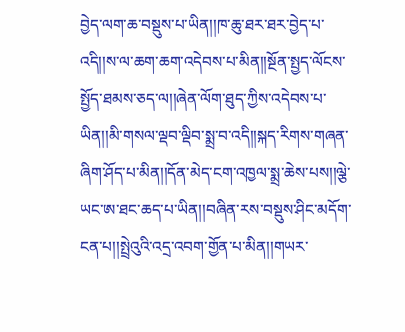བྱེད་ལག་ཆ་བསྡུས་པ་ཡིན།།ཁ་ཆུ་ཐར་ཐར་བྱེད་པ་འདི།།ས་ལ་ཆག་ཆག་འདེབས་པ་མིན།།སྔོན་སྤྱད་ལོངས་སྤྱོད་ཐམས་ཅད་ལ།།ཞེན་ལོག་ཐུད་ཀྱིས་འདེབས་པ་ཡིན།།མི་གསལ་ལྡབ་ལྡིབ་སྨྲ་བ་འདི།།སྐད་རིགས་གཞན་ཞིག་ཤོད་པ་མིན།།དོན་མེད་ངག་འཁྱལ་སྨྲ་ཆེས་པས།།ལྕེ་ཡང་ཨ་ཐང་ཆད་པ་ཡིན།།བཞིན་རས་བསྡུས་ཤིང་མདོག་ངན་པ།།སྤྲེའུའི་འདྲ་འབག་གྱོན་པ་མིན།།གཡར་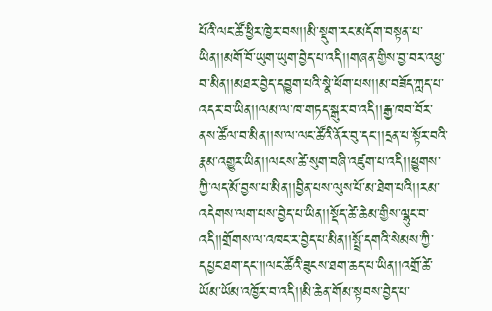པོའི་ལང་ཚོ་ཕྱིར་ཁྱེར་བས།།མི་སྡུག་རང་མདོག་བསྟན་པ་ཡིན།།མགོ་བོ་ཡུག་ཡུག་བྱེད་པ་འདི།།གཞན་གྱིས་བྱ་བར་འཕྱ་བ་མིན།།མཐར་བྱེད་དབྱུག་པའི་སྣེ་ཕོག་པས།།མ་བཟོད་ཀླད་པ་འདར་བ་ཡིན།།ལམ་ལ་ཁ་གཏད་སྒུར་བ་འདི།།རྒྱ་ཁབ་བོར་ནས་ཚོལ་བ་མིན།།ས་ལ་ལང་ཚོའི་ནོར་བུ་དང་།།དྲན་པ་སྟོར་བའི་རྣམ་འགྱུར་ཡིན།།ལངས་ཚེ་སུག་བཞི་འཛུག་པ་འདི།།ཕྱུགས་ཀྱི་ལད་མོ་བྱས་པ་མིན།།བྱིན་པས་ལུས་པོ་མ་ཐེག་པའི།།རམ་འདེགས་ལག་པས་བྱེད་པ་ཡིན།།སྡོད་ཚེ་ཆེམ་གྱིས་ལྷུང་བ་འདི།།གྲོགས་ལ་འཁང་ར་བྱེད་པ་མིན།།སྤྲོ་དགའི་སེམས་ཀྱི་དཔྱང་ཐག་དང་།།ལང་ཚོའི་ཟུངས་ཐག་ཆད་པ་ཡིན།།འགྲོ་ཚེ་ཡོམ་ཡོམ་འཁྱོར་བ་འདི།།མི་ཆེན་གོམ་སྟབས་བྱེད་པ་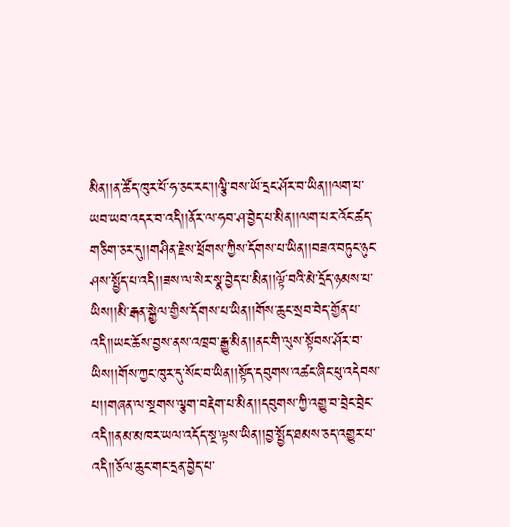མིན།།ན་ཚོད་ཁུར་པོ་ཧ་ཅང་རང་།།ལྕི་བས་ཡོ་དྲང་ཤོར་བ་ཡིན།།ལག་པ་ཡབ་ཡབ་འདར་བ་འདི།།ནོར་ལ་ཧབ་ཤ་བྱེད་པ་མིན།།ལག་པར་འོང་ཚད་གཅིག་ཅར་དུ།།གཤིན་རྗེས་ཕྲོགས་ཀྱིས་དོགས་པ་ཡིན།།བཟའ་བཏུང་ཉུང་ཤས་སྤྱོད་པ་འདི།།ཟས་ལ་སེར་སྣ་བྱེད་པ་མིན།།ལྟོ་བའི་མེ་དྲོད་ཉམས་པ་ཡིས།།མི་རྒན་སྒྱེལ་གྱིས་དོགས་པ་ཡིན།།གོས་ཆུང་སྲབ་བེད་གྱོན་པ་འདི།།ཡང་ཆོས་བྱས་ནས་འཁྲབ་རྒྱུ་མིན།།ནང་གི་ལུས་སྟོབས་ཤོར་བ་ཡིས།།གོས་ཀྱང་ཁུར་དུ་སོང་བ་ཡིན།།སྟོད་དབུགས་འཚང་ཞིང་ཕུ་འདེབས་པ།།གཞན་ལ་སྔགས་ལྕག་བརྡེག་པ་མིན།།དབུགས་ཀྱི་འགྱུ་བ་བྲེང་བྲེང་འདི།།ནམ་མཁར་ཡལ་འདོད་སྔ་ལྟས་ཡིན།།བྱ་སྤྱོད་ཐམས་ཅད་འགྱུར་པ་འདི།།ཅོལ་ཆུང་གང་དྲན་བྱེད་པ་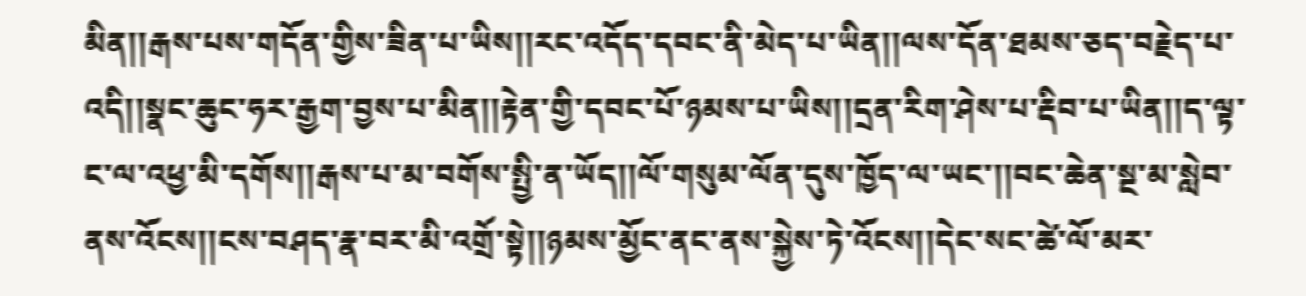མིན།།རྒས་པས་གདོན་གྱིས་ཟིན་པ་ཡིས།།རང་འདོད་དབང་ནི་མེད་པ་ཡིན།།ལས་དོན་ཐམས་ཅད་བརྗེད་པ་འདི།།སྣང་ཆུང་ཧར་རྒྱག་བྱས་པ་མིན།།རྟེན་གྱི་དབང་པོ་ཉམས་པ་ཡིས།།དྲན་རིག་ཤེས་པ་རྡིབ་པ་ཡིན།།ད་ལྟ་ང་ལ་འཕྱ་མི་དགོས།།རྒས་པ་མ་བགོས་སྤྱི་ན་ཡོད།།ལོ་གསུམ་ལོན་དུས་ཁྱོད་ལ་ཡང་།།བང་ཆེན་སྔ་མ་སླེབ་ནས་འོངས།།ངས་བཤད་རྣ་བར་མི་འགྲོ་སྟེ།།ཉམས་མྱོང་ནང་ནས་སྐྱེས་ཏེ་འོངས།།དེང་སང་ཚེ་ལོ་མར་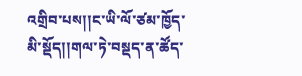འགྲིབ་པས།།ང་ཡི་ལོ་ཙམ་ཁྱོད་མི་སྡོད།།གལ་ཏེ་བསྡད་ན་ཚོད་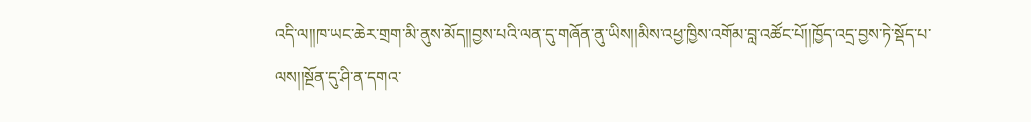འདི་ལ།།ཁ་ཡང་ཆེར་གྲག་མི་ནུས་མོད།།བྱས་པའི་ལན་དུ་གཞོན་ནུ་ཡིས།།མིས་འཕྱ་ཁྱིས་འགོམ་བླ་འཚོང་པོ།།ཁྱོད་འདྲ་བྱས་ཏེ་སྡོད་པ་ལས།།སྔོན་དུ་ཤི་ན་དགའ་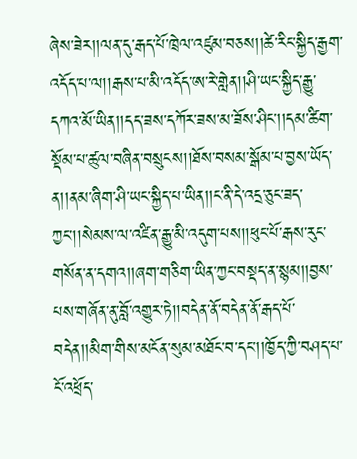ཞེས་ཟེར།།ལན་དུ་རྒད་པོ་ཁྲེལ་འཛུམ་བཅས།།ཚེ་རིང་སྐྱིད་རྒྱག་འདོད་པ་ལ།།རྒས་པ་མི་འདོད་ཨ་རེ་གླེན།།ཤི་ཡང་སྐྱིད་རྒྱུ་དཀའ་མོ་ཡིན།།དད་ཟས་དཀོར་ཟས་མ་ཟོས་ཤིང་།།དམ་ཚིག་སྡོམ་པ་ཚུལ་བཞིན་བསྲུངས།།ཐོས་བསམ་སྒོམ་པ་བྱས་ཡོད་ན།།ནམ་ཞིག་ཤི་ཡང་སྐྱིད་པ་ཡིན།།ང་ནི་དེ་འདྲ་ཅུང་ཟད་ཀྱང་།།སེམས་ལ་འཛིན་རྒྱུ་མི་འདུག་པས།།ཕུང་པོ་རྒས་རུང་གསོན་ན་དགའ།།ཞག་གཅིག་ཡིན་ཀྱང་བསྡད་ན་སྙམ།།བྱས་པས་གཞོན་ནུ་བློ་འགྱུར་ཏེ།།བདེན་ནོ་བདེན་ནོ་རྒད་པོ་བདེན།།མིག་གིས་མངོན་སུམ་མཐོང་བ་དང་།།ཁྱོད་ཀྱི་བཤད་པ་ངོ་འཕྲོད་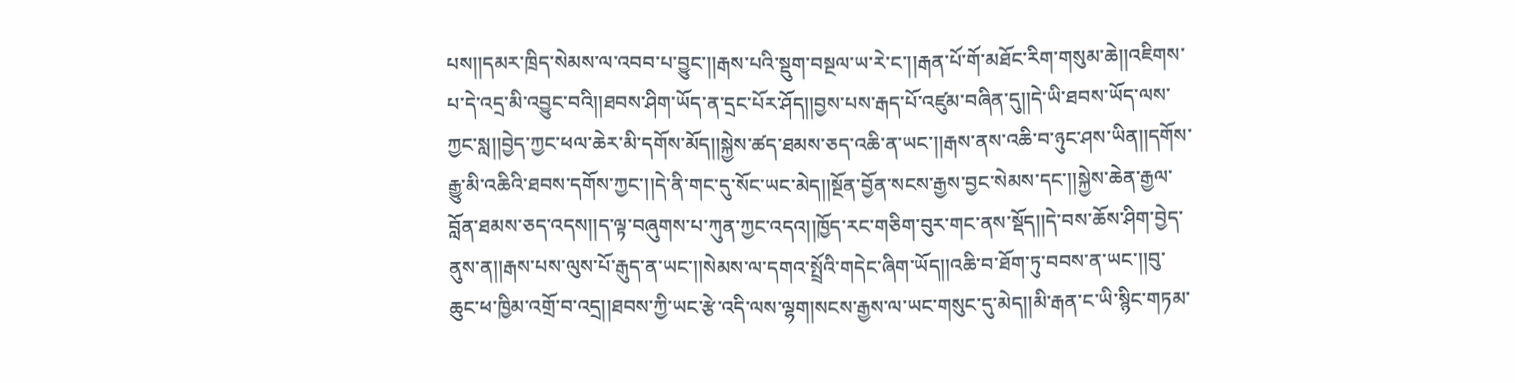པས།།དམར་ཁྲིད་སེམས་ལ་འབབ་པ་བྱུང་།།རྒས་པའི་སྡུག་བསྔལ་ཡ་རེ་ང་།།རྒན་པོ་གོ་མཐོང་རིག་གསུམ་ཆེ།།འཇིགས་པ་དེ་འདྲ་མི་འབྱུང་བའི།།ཐབས་ཤིག་ཡོད་ན་དྲང་པོར་ཤོད།།བྱས་པས་རྒད་པོ་འཛུམ་བཞིན་དུ།།དེ་ཡི་ཐབས་ཡོད་ལས་ཀྱང་སླ།།བྱེད་ཀྱང་ཕལ་ཆེར་མི་དགོས་མོད།།སྐྱེས་ཚད་ཐམས་ཅད་འཆི་ན་ཡང་།།རྒས་ནས་འཆི་བ་ཉུང་ཤས་ཡིན།།དགོས་རྒྱུ་མི་འཆིའི་ཐབས་དགོས་ཀྱང་།།དེ་ནི་གང་དུ་སོང་ཡང་མེད།།སྔོན་བྱོན་སངས་རྒྱས་བྱང་སེམས་དང་།།སྐྱེས་ཆེན་རྒྱལ་བློན་ཐམས་ཅད་འདས།།ད་ལྟ་བཞུགས་པ་ཀུན་ཀྱང་འདའ།།ཁྱོད་རང་གཅིག་བུར་གང་ནས་སྡོད།།དེ་བས་ཆོས་ཤིག་བྱེད་ནུས་ན།།རྒས་པས་ལུས་པོ་རྒུད་ན་ཡང་།།སེམས་ལ་དགའ་སྤྲོའི་གདེང་ཞིག་ཡོད།།འཆི་བ་ཐོག་ཏུ་བབས་ན་ཡང་།།བུ་ཆུང་ཕ་ཁྱིམ་འགྲོ་བ་འདྲ།།ཐབས་ཀྱི་ཡང་རྩེ་འདི་ལས་ལྷག།སངས་རྒྱས་ལ་ཡང་གསུང་དུ་མེད།།མི་རྒན་ང་ཡི་སྙིང་གཏམ་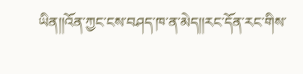ཡིན།།འོན་ཀྱང་ངས་བཤད་ཁ་ན་མེད།།རང་དོན་རང་གིས་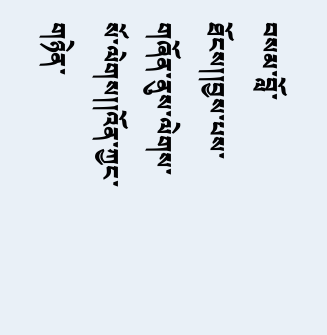བསམ་བློ་ཐོངས།།བྱས་པས་གཞོན་ནུས་ལེགས་སོ་ལེགས།།འོན་ཀྱང་གཉེན་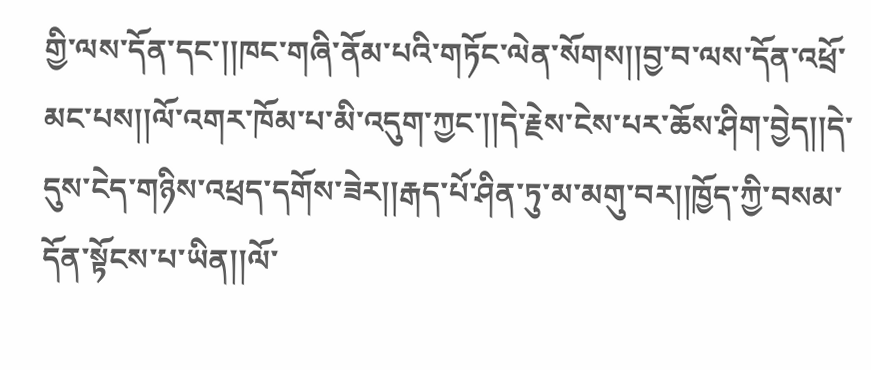གྱི་ལས་དོན་དང་།།ཁང་གཞི་ནོམ་པའི་གཏོང་ལེན་སོགས།།བྱ་བ་ལས་དོན་འཕྲོ་མང་པས།།ལོ་འགར་ཁོམ་པ་མི་འདུག་ཀྱང་།།དེ་རྗེས་ངེས་པར་ཆོས་ཤིག་བྱེད།།དེ་དུས་ངེད་གཉིས་འཕྲད་དགོས་ཟེར།།རྒད་པོ་ཤིན་ཏུ་མ་མགུ་བར།།ཁྱོད་ཀྱི་བསམ་དོན་སྟོངས་པ་ཡིན།།ལོ་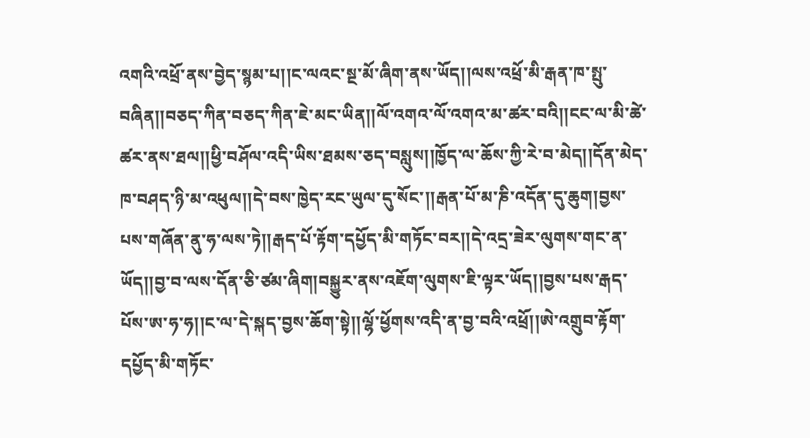འགའི་འཕྲོ་ནས་བྱེད་སྙམ་པ།།ང་ལའང་སྔ་མོ་ཞིག་ནས་ཡོད།།ལས་འཕྲོ་མི་རྒན་ཁ་སྤུ་བཞིན།།བཅད་ཀིན་བཅད་ཀིན་ཇེ་མང་ཡིན།།ལོ་འགའ་ལོ་འགའ་མ་ཚར་བའི།།ངང་ལ་མི་ཚེ་ཚར་ནས་ཐལ།།ཕྱི་བཤོལ་འདི་ཡིས་ཐམས་ཅད་བསླུས།།ཁྱོད་ལ་ཆོས་ཀྱི་རེ་བ་མེད།།དོན་མེད་ཁ་བཤད་ཉི་མ་འཕུལ།།དེ་བས་ཁྱེད་རང་ཡུལ་དུ་སོང་།།རྒན་པོ་མ་ཎི་འདོན་དུ་ཆུག།བྱས་པས་གཞོན་ནུ་ཧ་ལས་ཏེ།།རྒད་པོ་རྟོག་དཔྱོད་མི་གཏོང་བར།།དེ་འདྲ་ཟེར་ལུགས་གང་ན་ཡོད།།བྱ་བ་ལས་དོན་ཅི་ཙམ་ཞིག།བསྐྱུར་ནས་འཇོག་ལུགས་ཇི་ལྟར་ཡོད།།བྱས་པས་རྒད་པོས་ཨ་ཧ་ཧ།།ང་ལ་དེ་སྐད་བྱས་ཆོག་སྟེ།།ལྷོ་ཕྱོགས་འདི་ན་བྱ་བའི་འཕྲོ།།ཨེ་འགྲུབ་རྟོག་དཔྱོད་མི་གཏོང་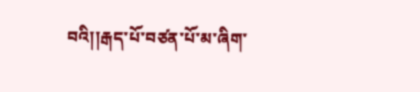བའི།།རྒད་པོ་བཙན་པོ་མ་ཞིག་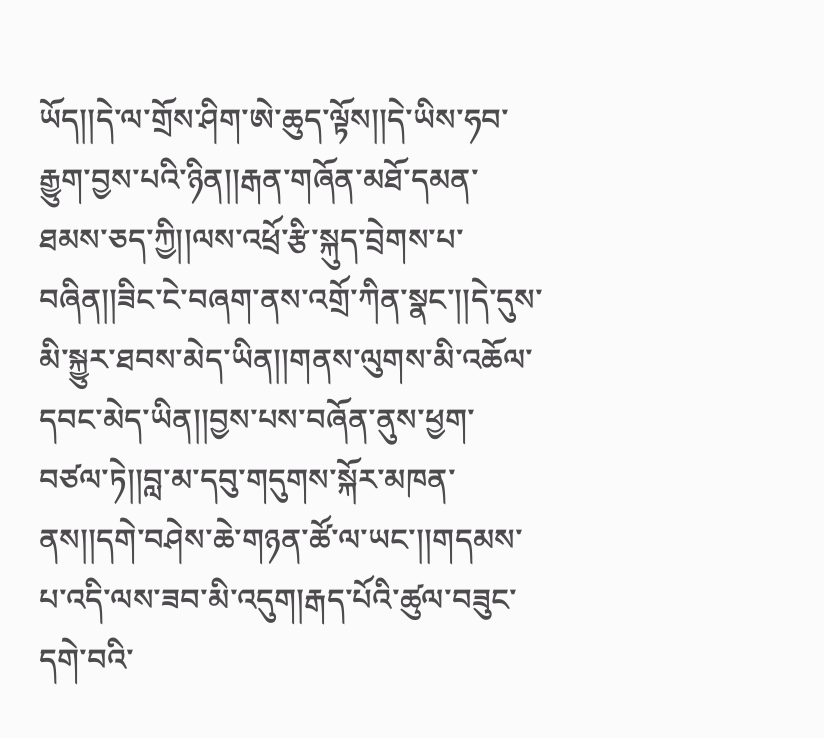ཡོད།།དེ་ལ་གྲོས་ཤིག་ཨེ་ཆུད་ལྟོས།།དེ་ཡིས་ཧབ་རྒྱུག་བྱས་པའི་ཉིན།།རྒན་གཞོན་མཐོ་དམན་ཐམས་ཅད་ཀྱི།།ལས་འཕྲོ་རྩི་སྐུད་བྲེགས་པ་བཞིན།།ཟིང་ངེ་བཞག་ནས་འགྲོ་ཀིན་སྣང་།།དེ་དུས་མི་སྐྱུར་ཐབས་མེད་ཡིན།།གནས་ལུགས་མི་འཆོལ་དབང་མེད་ཡིན།།བྱས་པས་བཞོན་ནུས་ཕྱག་བཙལ་ཏེ།།བླ་མ་དབུ་གདུགས་སྐོར་མཁན་ནས།།དགེ་བཤེས་ཆེ་གཉན་ཚོ་ལ་ཡང་།།གདམས་པ་འདི་ལས་ཟབ་མི་འདུག།རྒད་པོའི་ཚུལ་བཟུང་དགེ་བའི་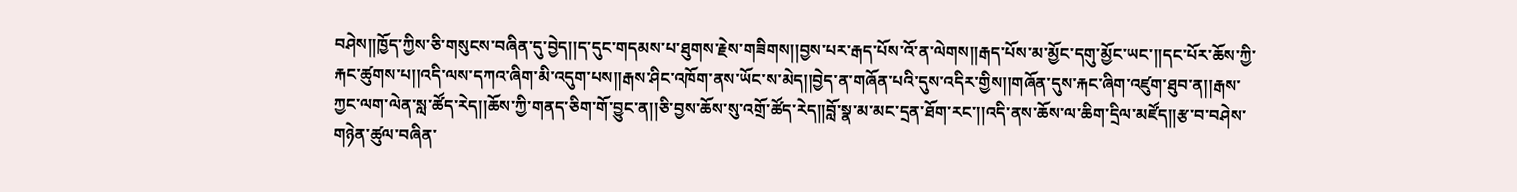བཤེས།།ཁྱོད་ཀྱིས་ཅི་གསུངས་བཞིན་དུ་བྱེད།།ད་དུང་གདམས་པ་ཐུགས་རྗེས་གཟིགས།།བྱས་པར་རྒད་པོས་འོ་ན་ལེགས།།རྒད་པོས་མ་མྱོང་དགུ་མྱོང་ཡང་།།དང་པོར་ཆོས་ཀྱི་རྐང་ཚུགས་པ།།འདི་ལས་དཀའ་ཞིག་མི་འདུག་པས།།རྒས་ཤིང་འཁོག་ནས་ཡོང་ས་མེད།།བྱེད་ན་གཞོན་པའི་དུས་འདིར་གྱིས།།གཞོན་དུས་རྐང་ཞིག་འཛུག་ཐུབ་ན།།རྒས་ཀྱང་ལག་ལེན་སླ་ཚོད་རེད།།ཆོས་ཀྱི་གནད་ཅིག་གོ་བྱུང་ན།།ཅི་བྱས་ཆོས་སུ་འགྲོ་ཚོད་རེད།།བློ་སྣ་མ་མང་དྲན་ཐོག་རང་།།འདི་ནས་ཆོས་ལ་ཆིག་དྲིལ་མཛོད།།རྩ་བ་བཤེས་གཉེན་ཚུལ་བཞིན་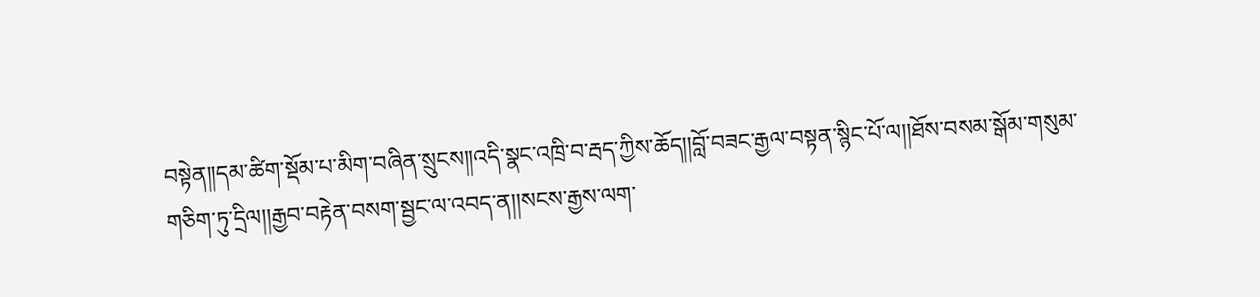བསྟེན།།དམ་ཚིག་སྡོམ་པ་མིག་བཞིན་སྲུངས།།འདི་སྣང་འཁྲི་བ་རྦད་ཀྱིས་ཆོད།།བློ་བཟང་རྒྱལ་བསྟན་སྙིང་པོ་ལ།།ཐོས་བསམ་སྒོམ་གསུམ་གཅིག་ཏུ་དྲིལ།།རྒྱབ་བརྟེན་བསག་སྦྱང་ལ་འབད་ན།།སངས་རྒྱས་ལག་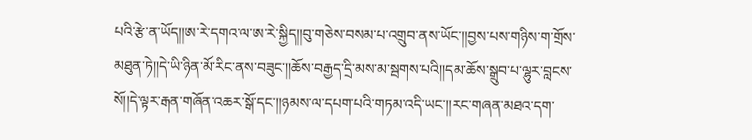པའི་རྩེ་ན་ཡོད།།ཨ་རེ་དགའ་ལ་ཨ་རེ་སྐྱིད།།བུ་གཅེས་བསམ་པ་འགྲུབ་ནས་ཡོང་།།བྱས་པས་གཉིས་ག་གྲོས་མཐུན་ཏེ།།དེ་ཡི་ཉིན་མོ་རིང་ནས་བཟུང་།།ཆོས་བརྒྱད་དྲི་མས་མ་སྦགས་པའི།།དམ་ཆོས་སྒྲུབ་པ་ལྷུར་བླངས་སོ།།དེ་ལྟར་རྒན་གཞོན་འཆར་སྒོ་དང་།།ཉམས་ལ་དཔག་པའི་གཏམ་འདི་ཡང་།།རང་གཞན་མཐའ་དག་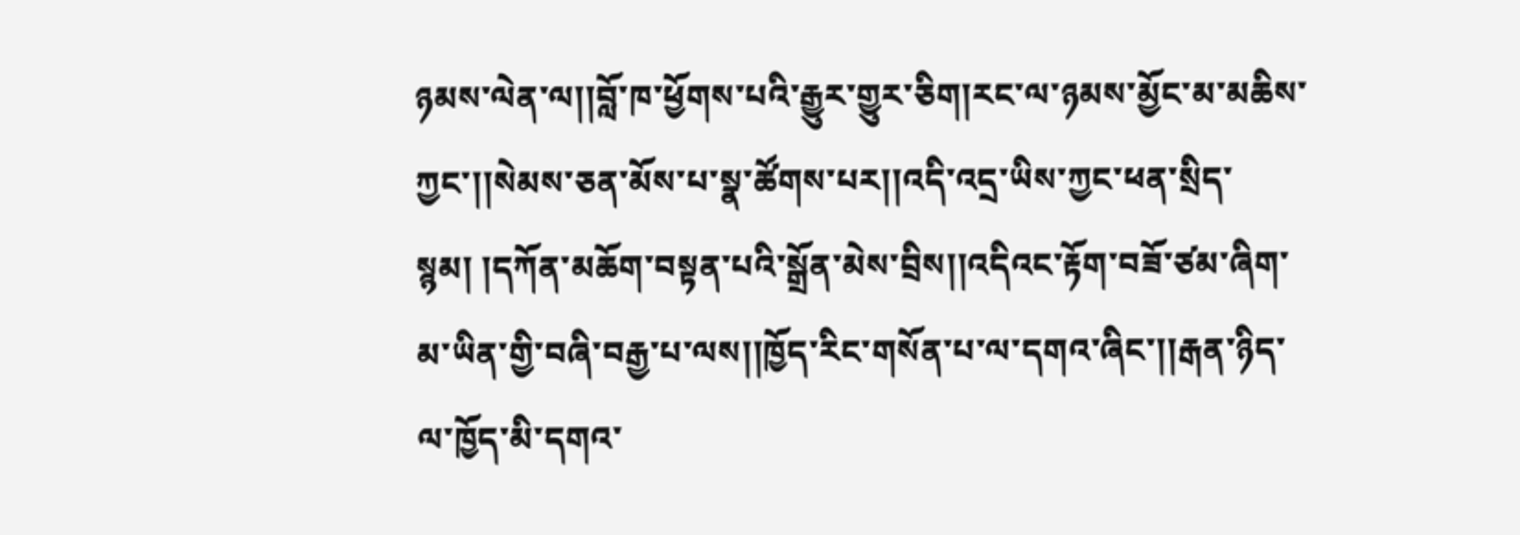ཉམས་ལེན་ལ།།བློ་ཁ་ཕྱོགས་པའི་རྒྱུར་གྱུར་ཅིག།རང་ལ་ཉམས་མྱོང་མ་མཆིས་ཀྱང་།།སེམས་ཅན་མོས་པ་སྣ་ཚོགས་པར།།འདི་འདྲ་ཡིས་ཀྱང་ཕན་སྲིད་སྙམ། །དཀོན་མཆོག་བསྟན་པའི་སྒྲོན་མེས་བྲིས།།འདིའང་རྟོག་བཟོ་ཙམ་ཞིག་མ་ཡིན་གྱི་བཞི་བརྒྱ་པ་ལས།།ཁྱོད་རིང་གསོན་པ་ལ་དགའ་ཞིང་།།རྒན་ཉིད་ལ་ཁྱོད་མི་དགའ་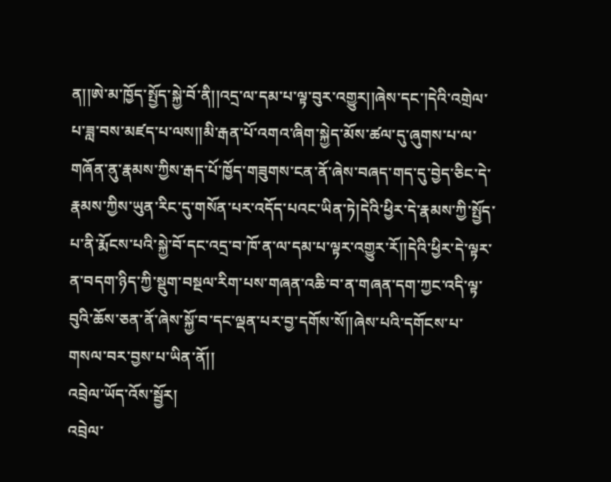ན།།ཨེ་མ་ཁྱོད་སྤྱོད་སྐྱེ་བོ་ནི།།འདྲ་ལ་དམ་པ་ལྟ་བུར་འགྱུར།།ཞེས་དང་།དེའི་འགྲེལ་པ་ཟླ་བས་མཛད་པ་ལས།།མི་རྒན་པོ་འགའ་ཞིག་སྐྱེད་མོས་ཚལ་དུ་ཞུགས་པ་ལ་གཞོན་ནུ་རྣམས་ཀྱིས་རྒད་པོ་ཁྱོད་གཟུགས་ངན་ནོ་ཞེས་བཞད་གད་དུ་བྱེད་ཅིང་དེ་རྣམས་ཀྱིས་ཡུན་རིང་དུ་གསོན་པར་འདོད་པའང་ཡིན་ཏེ།དེའི་ཕྱིར་དེ་རྣམས་ཀྱི་སྤྱོད་པ་ནི་རྨོངས་པའི་སྐྱེ་བོ་དང་འདྲ་བ་ཁོ་ན་ལ་དམ་པ་ལྟར་འགྱུར་རོ།།དེའི་ཕྱིར་དེ་ལྟར་ན་བདག་ཉིད་ཀྱི་སྡུག་བསྔལ་རིག་པས་གཞན་འཆི་བ་ན་གཞན་དག་ཀྱང་འདི་ལྟ་བུའི་ཆོས་ཅན་ནོ་ཞེས་སྐྱོ་བ་དང་ལྡན་པར་བྱ་དགོས་སོ།།ཞེས་པའི་དགོངས་པ་གསལ་བར་བྱས་པ་ཡིན་ནོ།།
འབྲེལ་ཡོད་འོས་སྦྱོར།
འབྲེལ་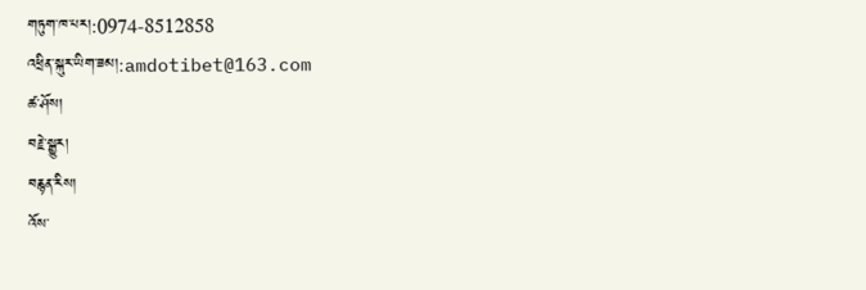གཏུག་ཁ་པར།:0974-8512858
འཕྲིན་སྐུར་ཡིག་ཟམ།:amdotibet@163.com
ཚ་ཤོས།
བརྗེ་སྒྱུར།
བརྙན་རིས།
འོས་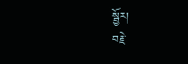སྦྱོར།
བརྗེ་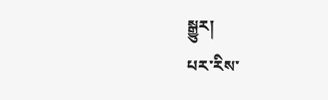སྒྱུར།
པར་རིས་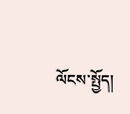ལོངས་སྤྱོད།